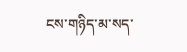ངས་གཉིད་མ་སད་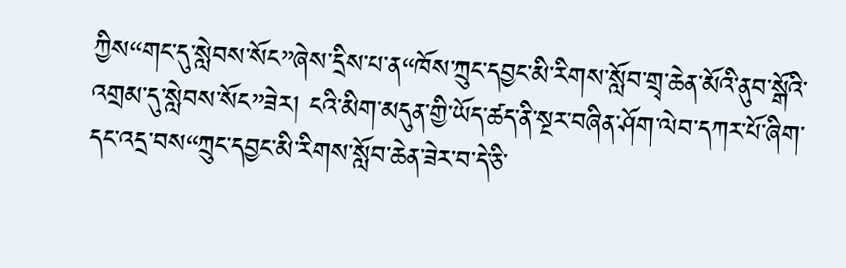ཀྱིས“གང་དུ་སླེབས་སོང”ཞེས་དྲིས་པ་ན“ཁོས་ཀྲུང་དབྱང་མི་རིགས་སློབ་གྲྭ་ཆེན་མོའི་ནུབ་སྒོའི་འགྲམ་དུ་སླེབས་སོང”ཟེར། ངའི་མིག་མདུན་གྱི་ཡོད་ཚད་ནི་སྔར་བཞིན་ཤོག་ལེབ་དཀར་པོ་ཞིག་དང་འདྲ་བས“ཀྲུང་དབྱང་མི་རིགས་སློབ་ཆེན་ཟེར་བ་དེ་ཅི་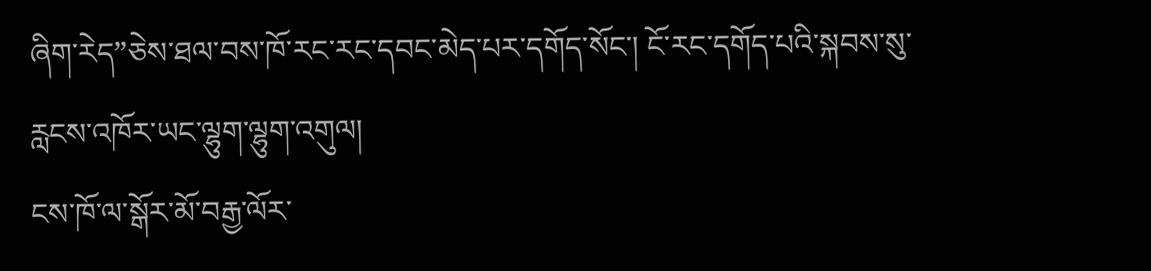ཞིག་རེད”ཅེས་ཐལ་བས་ཁོ་རང་རང་དབང་མེད་པར་དགོད་སོང་། ངོ་རང་དགོད་པའི་སྐབས་སུ་རླངས་འཁོར་ཡང་ལྷུག་ལྷུག་འགུལ།
ངས་ཁོ་ལ་སྒོར་མོ་བརྒྱ་ལོར་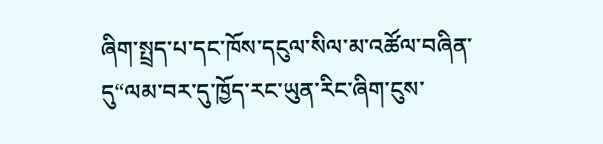ཞིག་སྤྲད་པ་དང་ཁོས་དངུལ་སིལ་མ་འཚོལ་བཞིན་དུ“ལམ་བར་དུ་ཁྱོད་རང་ཡུན་རིང་ཞིག་ངུས་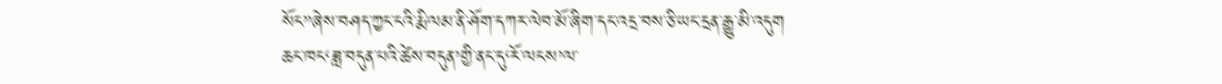སོང”ཞེས་བཤད་ཀྱང་ངའི་རྨི་ལམ་ནི་ཤོག་དཀར་ལེབ་མོ་ཞིག་དང་འདྲ་བས་ཅི་ཡང་དྲན་རྒྱུ་མི་འདུག
ཆང་ཁང‘ཟླ་བདུན་པའི་ཚེས་བདུན’གྱི་ནང་དུ‘རོ་ལངས’ལ་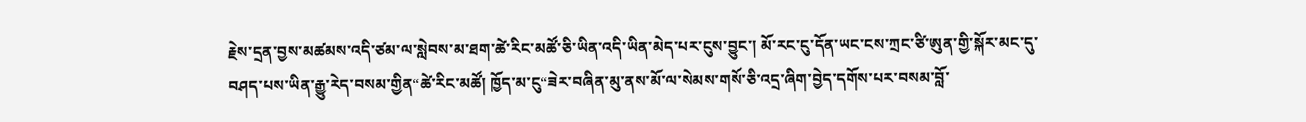རྗེས་དྲན་བྱས་མཚམས་འདི་ཙམ་ལ་སླེབས་མ་ཐག་ཚེ་རིང་མཚོ་ཅི་ཡིན་འདི་ཡིན་མེད་པར་ངུས་བྱུང་། མོ་རང་ངུ་དོན་ཡང་ངས་ཀྲང་ཙི་ཨུན་གྱི་སྐོར་མང་དུ་བཤད་པས་ཡིན་རྒྱུ་རེད་བསམ་གྱིན“ཚེ་རིང་མཚོ། ཁྱོད་མ་ངུ“ཟེར་བཞིན་མུ་ནས་མོ་ལ་སེམས་གསོ་ཅི་འདྲ་ཞིག་བྱེད་དགོས་པར་བསམ་བློ་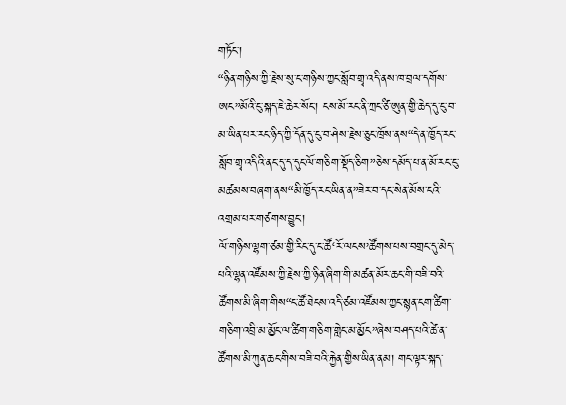གཏོང་།
“ཉིན་གཉིས་ཀྱི་རྗེས་སུ་ང་གཉིས་ཀྱང་སློབ་གྲྭ་འདི་ནས་ཁ་བྲལ་དགོས་ཨང”མོའི་ངུ་སྐད་ཇེ་ཆེར་སོང་། ངས་མོ་རང་ནི་ཀྲང་ཙི་ཨུན་གྱི་ཆེད་དུ་ངུ་བ་མ་ཡིན་པར་རང་ཉིད་ཀྱི་དོན་དུ་ངུ་བ་ཤེས་རྗེས་ཅུང་ཁྲོས་ནས“དེ་ན་ཁྱོད་རང་སློབ་གྲྭ་འདིའི་ནང་དུ་ད་དུང་ལོ་གཅིག་སྡོད་ཅིག”ཅེས་དམོད་པ་ན་མོ་རང་ངུ་མཚམས་བཞག་ནས“མི་ཁྱོད་རང་ཡིན་ན”ཟེར་བ་དང་སེན་མོས་ངའི་འགྲམ་པར་གཙགས་བྱུང་།
ལོ་གཉིས་ལྷག་ཙམ་གྱི་རིང་དུ་ང་ཚོ‘རོ་ལངས’ཚོགས་པས་བགྲང་དུ་མེད་པའི་ལྷན་འཛོམས་ཀྱི་རྗེས་ཀྱི་ཉིན་ཞིག་གི་མཚན་མོར་ཆང་གི་བཟི་བའི་ཚོགས་མི་ཞིག་གིས“ང་ཚོ་ཐེངས་འདི་ཙམ་འཛོམས་ཀྱང་སྙན་ངག་ཚིག་གཅིག་འབྲི་མ་མྱོང་ལ་ཚིག་གཅིག་གླེང་མ་མྱོང”ཞེས་བཤད་པའི་ཚེ་ན་ཚོགས་མི་ཀུན་ཆང་གིས་བཟི་བའི་རྐྱེན་གྱིས་ཡིན་ནམ། གང་ལྟར་སྐད་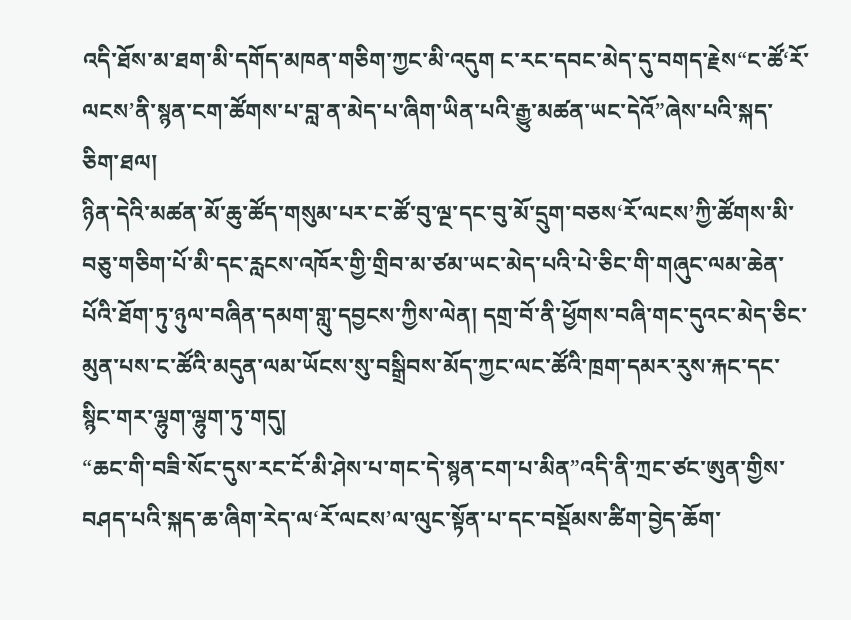འདི་ཐོས་མ་ཐག་མི་དགོད་མཁན་གཅིག་ཀྱང་མི་འདུག ང་རང་དབང་མེད་དུ་བགད་རྗེས“ང་ཚོ‘རོ་ལངས’ནི་སྙན་ངག་ཚོགས་པ་བླ་ན་མེད་པ་ཞིག་ཡིན་པའི་རྒྱུ་མཚན་ཡང་དེའོ”ཞེས་པའི་སྐད་ཅིག་ཐལ།
ཉིན་དེའི་མཚན་མོ་ཆུ་ཚོད་གསུམ་པར་ང་ཚོ་བུ་ལྔ་དང་བུ་མོ་དྲུག་བཅས‘རོ་ལངས’ཀྱི་ཚོགས་མི་བཅུ་གཅིག་པོ་མི་དང་རླངས་འཁོར་གྱི་གྲིབ་མ་ཙམ་ཡང་མེད་པའི་པེ་ཅིང་གི་གཞུང་ལམ་ཆེན་པོའི་ཐོག་ཏུ་ཉུལ་བཞིན་དམག་གླུ་དབྱངས་ཀྱིས་ལེན། དགྲ་བོ་ནི་ཕྱོགས་བཞི་གང་དུའང་མེད་ཅིང་མུན་པས་ང་ཚོའི་མདུན་ལམ་ཡོངས་སུ་བསྒྲིབས་མོད་ཀྱང་ལང་ཚོའི་ཁྲག་དམར་རུས་རྐང་དང་སྙིང་གར་ལྷུག་ལྷུག་ཏུ་གདུ།
“ཆང་གི་བཟི་སོང་དུས་རང་ངོ་མི་ཤེས་པ་གང་དེ་སྙན་ངག་པ་མིན”འདི་ནི་ཀྲང་ཙང་ཨུན་གྱིས་བཤད་པའི་སྐད་ཆ་ཞིག་རེད་ལ‘རོ་ལངས’ལ་ལུང་སྟོན་པ་དང་བསྡོམས་ཚིག་བྱེད་ཆོག་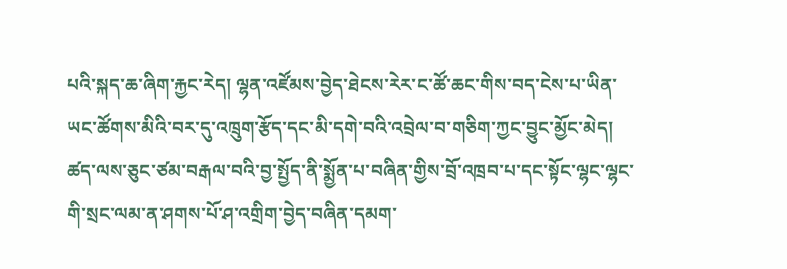པའི་སྐད་ཆ་ཞིག་རྐྱང་རེད། ལྷན་འཛོམས་བྱེད་ཐེངས་རེར་ང་ཚོ་ཆང་གིས་བད་ངེས་པ་ཡིན་ཡང་ཚོགས་མིའི་བར་དུ་འཁྲུག་རྩོད་དང་མི་དགེ་བའི་འབྲེལ་བ་གཅིག་ཀྱང་བྱུང་མྱོང་མེད། ཚད་ལས་ཅུང་ཙམ་བརྒལ་བའི་བྱ་སྤྱོད་ནི་སྨྱོན་པ་བཞིན་གྱིས་བྲོ་འཁྲབ་པ་དང་སྟོང་ལྷང་ལྷང་གི་སྲང་ལམ་ན་ཤགས་པོ་ཤ་འགྲིག་བྱེད་བཞིན་དམག་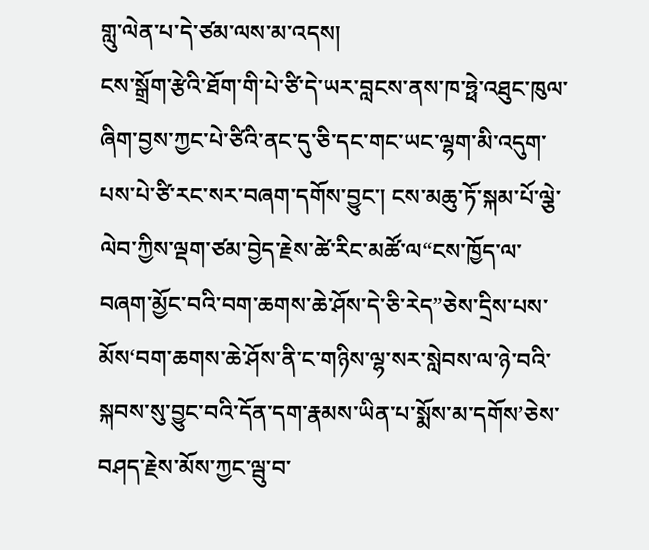གླུ་ལེན་པ་དེ་ཙམ་ལས་མ་འདས།
ངས་སྒྲོག་རྩེའི་ཐོག་གི་པེ་ཙི་དེ་ཡར་བླངས་ནས་ཁ་ཧྥེ་འཐུང་ཁུལ་ཞིག་བྱས་ཀྱང་པེ་ཙིའི་ནང་དུ་ཅི་དང་གང་ཡང་ལྷག་མི་འདུག་པས་པེ་ཙི་རང་སར་བཞག་དགོས་བྱུང་། ངས་མཆུ་ཏོ་སྐམ་པོ་ལྕེ་ལེབ་ཀྱིས་ལྡག་ཙམ་བྱེད་རྗེས་ཚེ་རིང་མཚོ་ལ“ངས་ཁྱོད་ལ་བཞག་མྱོང་བའི་བག་ཆགས་ཆེ་ཤོས་དེ་ཅི་རེད”ཅེས་དྲིས་པས་མོས‘བག་ཆགས་ཆེ་ཤོས་ནི་ང་གཉིས་ལྷ་སར་སླེབས་ལ་ཉེ་བའི་སྐབས་སུ་བྱུང་བའི་དོན་དག་རྣམས་ཡིན་པ་སྨོས་མ་དགོས’ཅེས་བཤད་རྗེས་མོས་ཀྱང་ལྦུ་བ་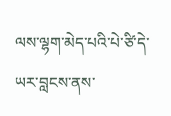ལས་ལྷག་མེད་པའི་པེ་ཙི་དེ་ཡར་བླངས་ནས་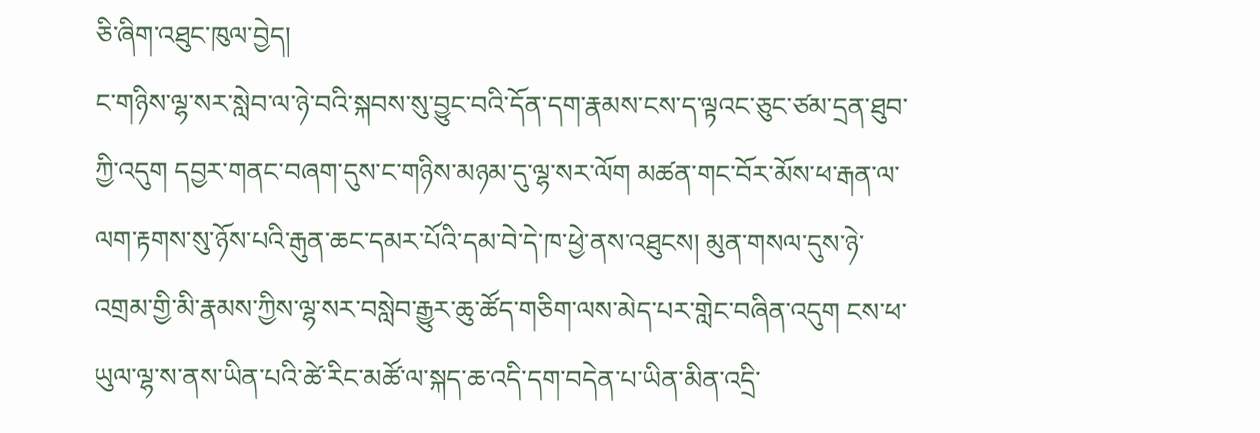ཅི་ཞིག་འཐུང་ཁུལ་བྱེད།
ང་གཉིས་ལྷ་སར་སླེབ་ལ་ཉེ་བའི་སྐབས་སུ་བྱུང་བའི་དོན་དག་རྣམས་ངས་ད་ལྟའང་ཅུང་ཙམ་དྲན་ཐུབ་ཀྱི་འདུག དབྱར་གནང་བཞག་དུས་ང་གཉིས་མཉམ་དུ་ལྷ་སར་ལོག མཚན་གང་བོར་མོས་ཕ་རྒན་ལ་ལག་རྟགས་སུ་ཉོས་པའི་རྒུན་ཆང་དམར་པོའི་དམ་བེ་དེ་ཁ་ཕྱེ་ནས་འཐུངས། མུན་གསལ་དུས་ཉེ་འགྲམ་གྱི་མི་རྣམས་ཀྱིས་ལྷ་སར་བསླེབ་རྒྱུར་ཆུ་ཚོད་གཅིག་ལས་མེད་པར་གླེང་བཞིན་འདུག ངས་ཕ་ཡུལ་ལྷ་ས་ནས་ཡིན་པའི་ཚེ་རིང་མཚོ་ལ་སྐད་ཆ་འདི་དག་བདེན་པ་ཡིན་མིན་འདྲི་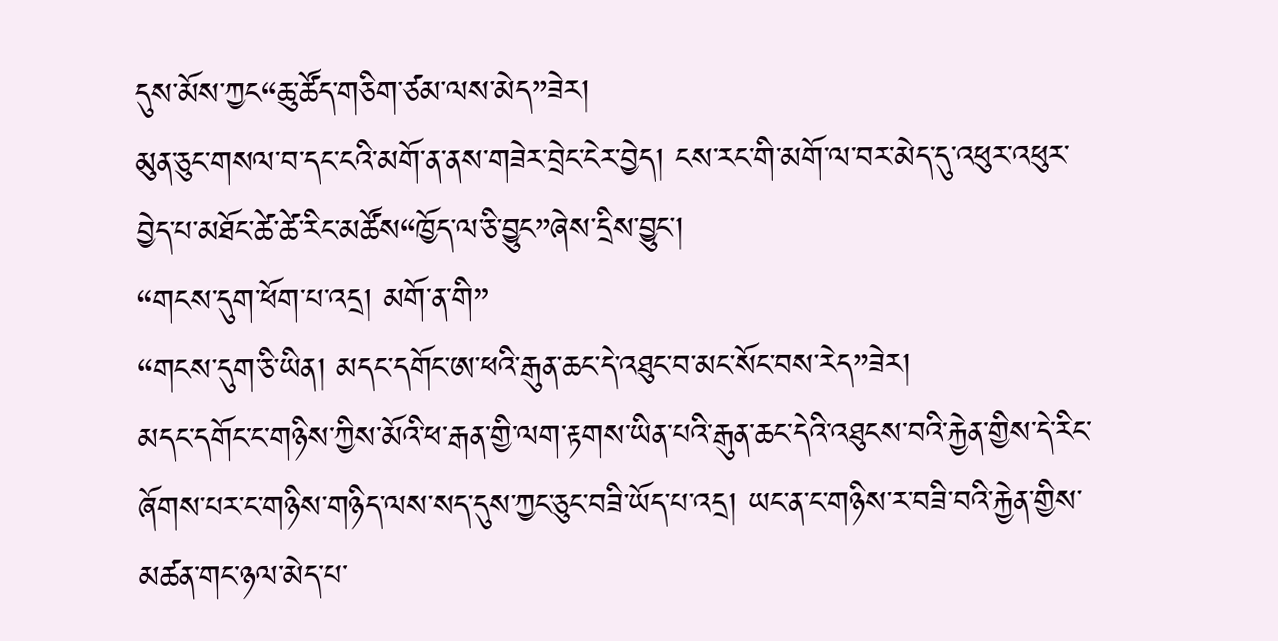དུས་མོས་ཀྱང“ཆུ་ཚོད་གཅིག་ཙམ་ལས་མེད”ཟེར།
མུན་ཅུང་གསལ་བ་དང་ངའི་མགོ་ན་ནས་གཟེར་བྲེང་ངེར་བྱེད། ངས་རང་གི་མགོ་ལ་བར་མེད་དུ་འཕུར་འཕུར་བྱེད་པ་མཐོང་ཚེ་ཚེ་རིང་མཚོས“ཁྱོད་ལ་ཅི་བྱུང”ཞེས་དྲིས་བྱུང་།
“གངས་དུག་ཕོག་པ་འདྲ། མགོ་ན་གི”
“གངས་དུག་ཅི་ཡིན། མདང་དགོང་ཨ་ཕའི་རྒུན་ཆང་དེ་འཐུང་བ་མང་སོང་བས་རེད”ཟེར།
མདང་དགོང་ང་གཉིས་ཀྱིས་མོའི་ཕ་རྒན་གྱི་ལག་རྟགས་ཡིན་པའི་རྒུན་ཆང་དེའི་འཐུངས་བའི་རྐྱེན་གྱིས་དེ་རིང་ཞོགས་པར་ང་གཉིས་གཉིད་ལས་སད་དུས་ཀྱང་ཅུང་བཟི་ཡོད་པ་འདྲ། ཡང་ན་ང་གཉིས་ར་བཟི་བའི་རྐྱེན་གྱིས་མཚན་གང་ཉལ་མེད་པ་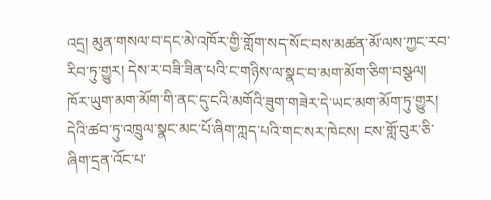འདྲ། མུན་གསལ་བ་དང་མེ་འཁོར་གྱི་གློག་སད་སོང་བས་མཚན་མོ་ལས་ཀྱང་རབ་རིབ་ཏུ་གྱུར། དེས་ར་བཟི་ཟིན་པའི་ང་གཉིས་ལ་སྣང་བ་མག་མོག་ཅིག་བསྩལ།
ཁོར་ཡུག་མག་མོག་གི་ནང་དུ་ངའི་མགོའི་ཟུག་གཟེར་དེ་ཡང་མག་མོག་ཏུ་གྱུར། དེའི་ཚབ་ཏུ་འཁྲུལ་སྣང་མང་པོ་ཞིག་ཀླད་པའི་གང་སར་ཁེངས། ངས་གློ་བུར་ཅི་ཞིག་དྲན་འོང་པ་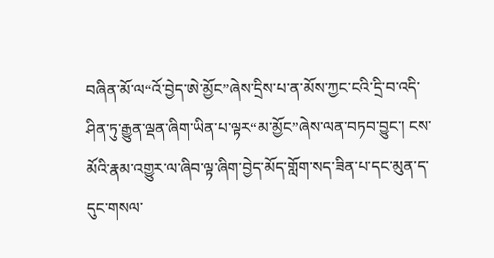བཞིན་མོ་ལ“འོ་བྱེད་ཨེ་མྱོང”ཞེས་དྲིས་པ་ན་མོས་ཀྱང་ངའི་དྲི་བ་འདི་ཤིན་ཏུ་རྒྱུན་ལྡན་ཞིག་ཡིན་པ་ལྟར“མ་མྱོང”ཞེས་ལན་བཏབ་བྱུང་། ངས་མོའི་རྣམ་འགྱུར་ལ་ཞིབ་ལྟ་ཞིག་བྱེད་མོད་གློག་སད་ཟིན་པ་དང་མུན་ད་དུང་གསལ་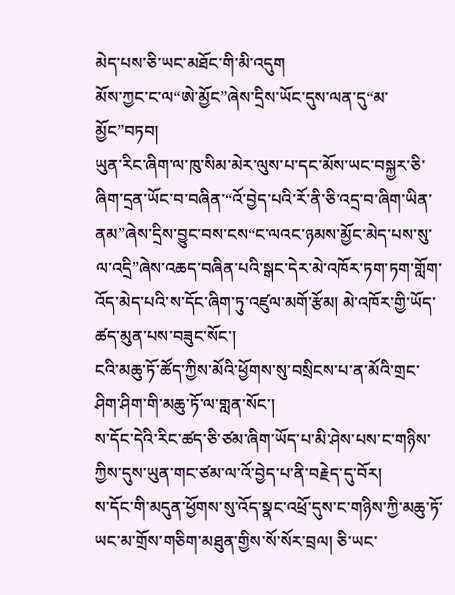མེད་པས་ཅི་ཡང་མཐོང་གི་མི་འདུག
མོས་ཀྱང་ང་ལ“ཨེ་མྱོང”ཞེས་དྲིས་ཡོང་དུས་ལན་དུ“མ་མྱོང”བཏབ།
ཡུན་རིང་ཞིག་ལ་ཁུ་སིམ་མེར་ལུས་པ་དང་མོས་ཡང་བསྐྱར་ཅི་ཞིག་དྲན་ཡོང་བ་བཞིན་“འོ་བྱེད་པའི་རོ་ནི་ཅི་འདྲ་བ་ཞིག་ཡིན་ནམ”ཞེས་དྲིས་བྱུང་བས་ངས“ང་ལའང་ཉམས་མྱོང་མེད་པས་སུ་ལ་འདྲི”ཞེས་འཆད་བཞིན་པའི་སྒང་དེར་མེ་འཁོར་ཏག་ཏག་གློག་འོད་མེད་པའི་ས་དོང་ཞིག་ཏུ་འཛུལ་མགོ་རྩོམ། མེ་འཁོར་གྱི་ཡོད་ཚད་མུན་པས་བཟུང་སོང་།
ངའི་མཆུ་ཏོ་ཚོད་ཀྱིས་མོའི་ཕྱོགས་སུ་བསྲིངས་པ་ན་མོའི་གྲང་ཤིག་ཤིག་གི་མཆུ་ཏོ་ལ་གླན་སོང་།
ས་དོང་དེའི་རིང་ཚད་ཅི་ཙམ་ཞིག་ཡོད་པ་མི་ཤེས་པས་ང་གཉིས་ཀྱིས་དུས་ཡུན་གང་ཙམ་ལ་འོ་བྱེད་པ་ནི་བརྗེད་དུ་བོར།
ས་དོང་གི་མདུན་ཕྱོགས་སུ་འོད་སྣང་འཕྲོ་དུས་ང་གཉིས་ཀྱི་མཆུ་ཏོ་ཡང་མ་གྲོས་གཅིག་མཐུན་གྱིས་སོ་སོར་བྲལ། ཅི་ཡང་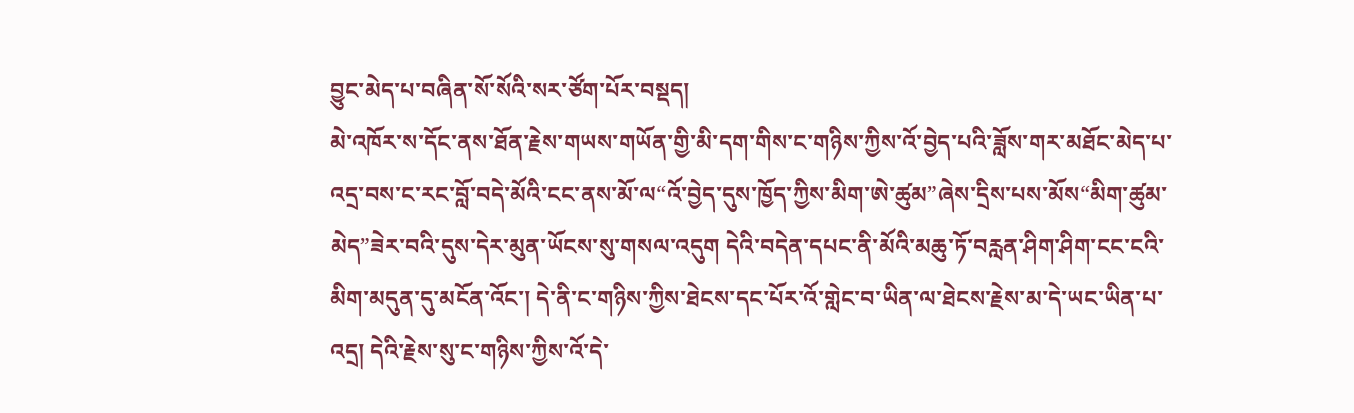བྱུང་མེད་པ་བཞིན་སོ་སོའི་སར་ཙོག་པོར་བསྡད།
མེ་འཁོར་ས་དོང་ནས་ཐོན་རྗེས་གཡས་གཡོན་གྱི་མི་དག་གིས་ང་གཉིས་ཀྱིས་འོ་བྱེད་པའི་ཟློས་གར་མཐོང་མེད་པ་འདྲ་བས་ང་རང་བློ་བདེ་མོའི་ངང་ནས་མོ་ལ“འོ་བྱེད་དུས་ཁྱོད་ཀྱིས་མིག་ཨེ་ཚུམ”ཞེས་དྲིས་པས་མོས“མིག་ཚུམ་མེད”ཟེར་བའི་དུས་དེར་མུན་ཡོངས་སུ་གསལ་འདུག དེའི་བདེན་དཔང་ནི་མོའི་མཆུ་ཏོ་བརླན་ཤིག་ཤིག་ངང་ངའི་མིག་མདུན་དུ་མངོན་འོང་། དེ་ནི་ང་གཉིས་ཀྱིས་ཐེངས་དང་པོར་འོ་གླེང་བ་ཡིན་ལ་ཐེངས་རྗེས་མ་དེ་ཡང་ཡིན་པ་འདྲ། དེའི་རྗེས་སུ་ང་གཉིས་ཀྱིས་འོ་དེ་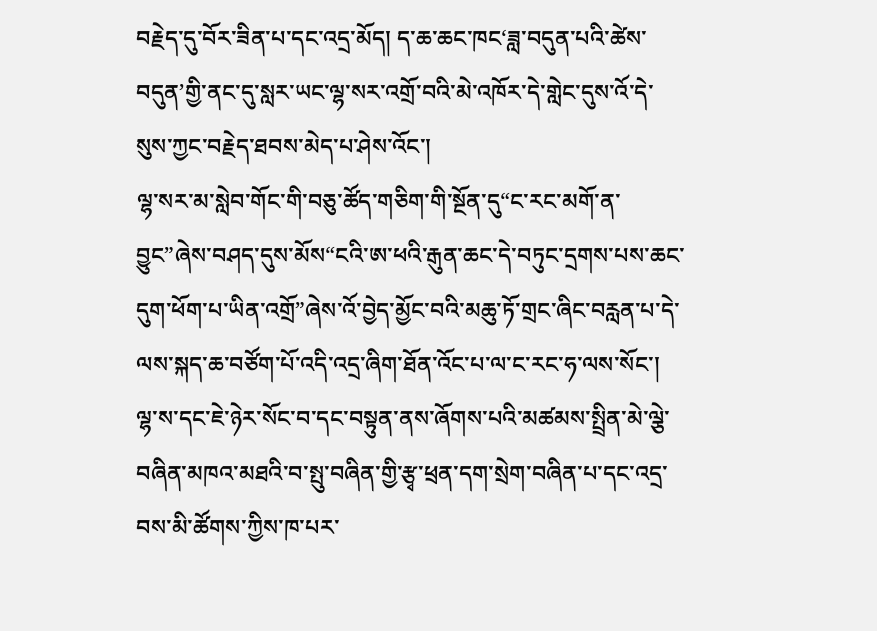བརྗེད་དུ་བོར་ཟིན་པ་དང་འདྲ་མོད། ད་ཆ་ཆང་ཁང‘ཟླ་བདུན་པའི་ཚེས་བདུན’གྱི་ནང་དུ་སླར་ཡང་ལྷ་སར་འགྲོ་བའི་མེ་འཁོར་དེ་གླེང་དུས་འོ་དེ་སུས་ཀྱང་བརྗེད་ཐབས་མེད་པ་ཤེས་འོང་།
ལྷ་སར་མ་སླེབ་གོང་གི་བཅུ་ཚོད་གཅིག་གི་སྔོན་དུ“ང་རང་མགོ་ན་བྱུང”ཞེས་བཤད་དུས་མོས“ངའི་ཨ་ཕའི་རྒུན་ཆང་དེ་བཏུང་དྲགས་པས་ཆང་དུག་ཕོག་པ་ཡིན་འགྲོ”ཞེས་འོ་བྱེད་མྱོང་བའི་མཆུ་ཏོ་གྲང་ཞིང་བརླན་པ་དེ་ལས་སྐད་ཆ་བཙོག་པོ་འདི་འདྲ་ཞིག་ཐོན་འོང་པ་ལ་ང་རང་ཧ་ལས་སོང་།
ལྷ་ས་དང་ཇེ་ཉེར་སོང་བ་དང་བསྟུན་ནས་ཞོགས་པའི་མཚམས་སྤྲིན་མེ་ལྕེ་བཞིན་མཁའ་མཐའི་བ་སྤུ་བཞིན་གྱི་རྩྭ་ཕྲན་དག་སྲེག་བཞིན་པ་དང་འདྲ་བས་མི་ཚོགས་ཀྱིས་ཁ་པར་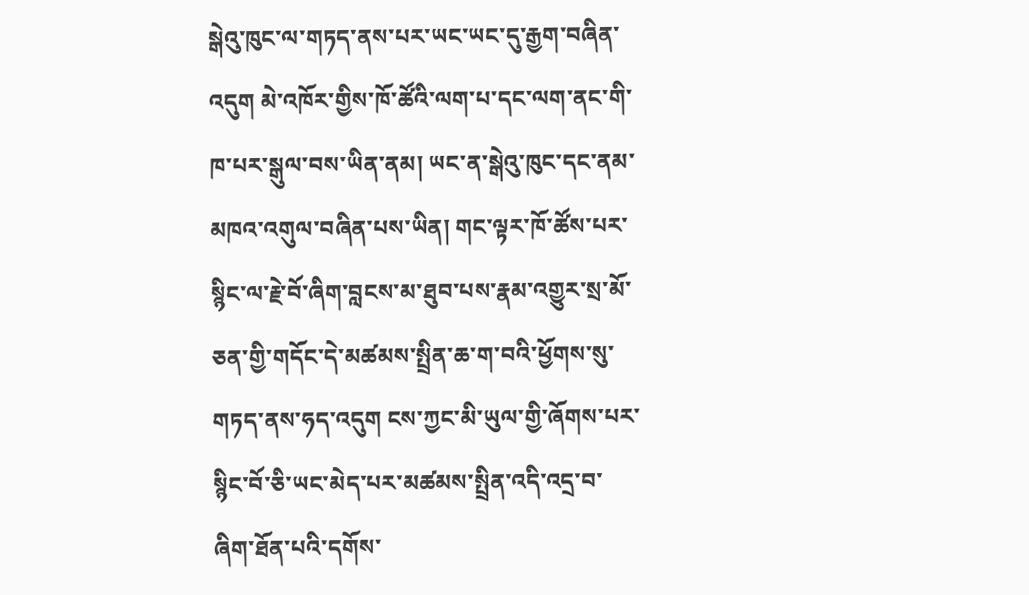སྒེའུ་ཁུང་ལ་གཏད་ནས་པར་ཡང་ཡང་དུ་རྒྱག་བཞིན་འདུག མེ་འཁོར་གྱིས་ཁོ་ཚོའི་ལག་པ་དང་ལག་ནང་གི་ཁ་པར་སྒུལ་བས་ཡིན་ནམ། ཡང་ན་སྒེའུ་ཁུང་དང་ནམ་མཁའ་འགུལ་བཞིན་པས་ཡིན། གང་ལྟར་ཁོ་ཚོས་པར་སྙིང་ལ་རྗེ་བོ་ཞིག་བླངས་མ་ཐུབ་པས་རྣམ་འགྱུར་སྲ་མོ་ཅན་གྱི་གདོང་དེ་མཚམས་སྤྲིན་ཆ་ག་བའི་ཕྱོགས་སུ་གཏད་ནས་ཧད་འདུག ངས་ཀྱང་མི་ཡུལ་གྱི་ཞོགས་པར་སྙིང་བོ་ཅི་ཡང་མེད་པར་མཚམས་སྤྲིན་འདི་འདྲ་བ་ཞིག་ཐོན་པའི་དགོས་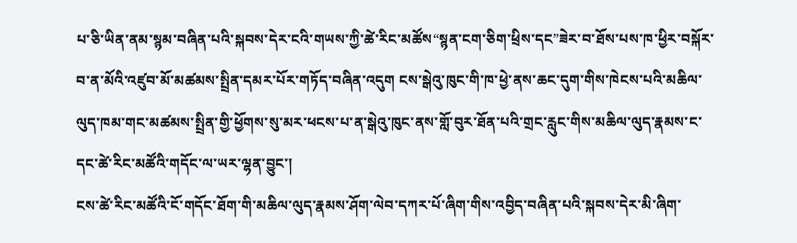པ་ཅི་ཡིན་ནམ་སྙམ་བཞིན་པའི་སྐབས་དེར་ངའི་གཡས་ཀྱི་ཚེ་རིང་མཚོས“སྙན་ངག་ཅིག་ཕྲིས་དང”ཟེར་བ་ཐོས་པས་ཁ་ཕྱིར་བསྐོར་བ་ན་མོའི་འཛུབ་མོ་མཚམས་སྤྲིན་དམར་པོར་གཏོད་བཞིན་འདུག ངས་སྒེའུ་ཁུང་གི་ཁ་ཕྱེ་ནས་ཆང་དུག་གིས་ཁེངས་པའི་མཆིལ་ལུད་ཁམ་གང་མཚམས་སྤྲིན་གྱི་ཕྱོགས་སུ་མར་ཕངས་པ་ན་སྒེའུ་ཁུང་ནས་གློ་བུར་ཐོན་པའི་གྲང་རླུང་གིས་མཆིལ་ལུད་རྣམས་ང་དང་ཚེ་རིང་མཚོའི་གདོང་ལ་ཡར་ལྷན་བྱུང་།
ངས་ཚེ་རིང་མཚོའི་ངོ་གདོང་ཐོག་གི་མཆིལ་ལུད་རྣམས་ཤོག་ལེབ་དཀར་པོ་ཞིག་གིས་འབྱིད་བཞིན་པའི་སྐབས་དེར་མི་ཞིག་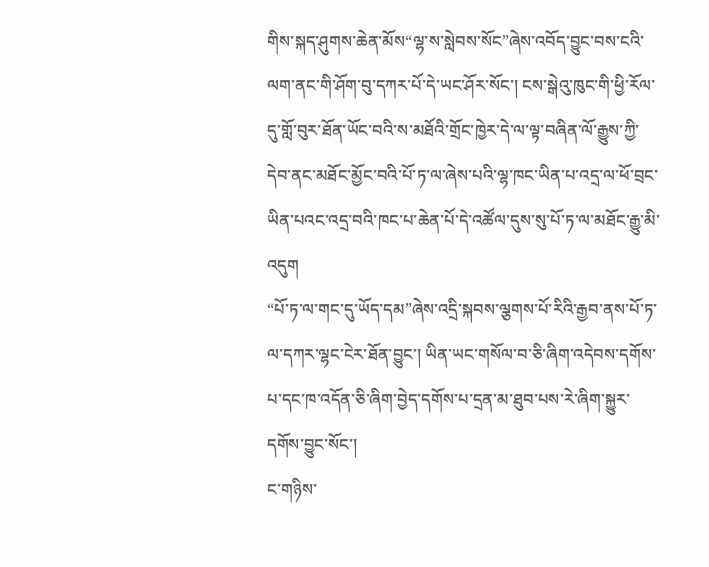གིས་སྐད་ཤུགས་ཆེན་མོས“ལྷ་ས་སླེབས་སོང”ཞེས་འབོད་བྱུང་བས་ངའི་ལག་ནང་གི་ཤོག་བུ་དཀར་པོ་དེ་ཡང་ཤོར་སོང་། ངས་སྒེའུ་ཁུང་གི་ཕྱི་རོལ་དུ་གློ་བུར་ཐོན་ཡོང་བའི་ས་མཐོའི་གྲོང་ཁྱེར་དེ་ལ་ལྟ་བཞིན་ལོ་རྒྱུས་ཀྱི་དེབ་ནང་མཐོང་མྱོང་བའི་པོ་ཏ་ལ་ཞེས་པའི་ལྷ་ཁང་ཡིན་པ་འདྲ་ལ་ཕོ་བྲང་ཡིན་པའང་འདྲ་བའི་ཁང་པ་ཆེན་པོ་དེ་འཚོལ་དུས་སུ་པོ་ཏ་ལ་མཐོང་རྒྱུ་མི་འདུག
“པོ་ཏ་ལ་གང་དུ་ཡོད་དམ”ཞེས་འདྲི་སྐབས་ལྕགས་པོ་རིའི་རྒྱབ་ནས་པོ་ཏ་ལ་དཀར་ལྷང་ངེར་ཐོན་བྱུང་། ཡིན་ཡང་གསོལ་བ་ཅི་ཞིག་འདེབས་དགོས་པ་དང་ཁ་འདོན་ཅི་ཞིག་བྱེད་དགོས་པ་དྲན་མ་ཐུབ་པས་རེ་ཞིག་སྐྱུར་དགོས་བྱུང་སོང་།
ང་གཉིས་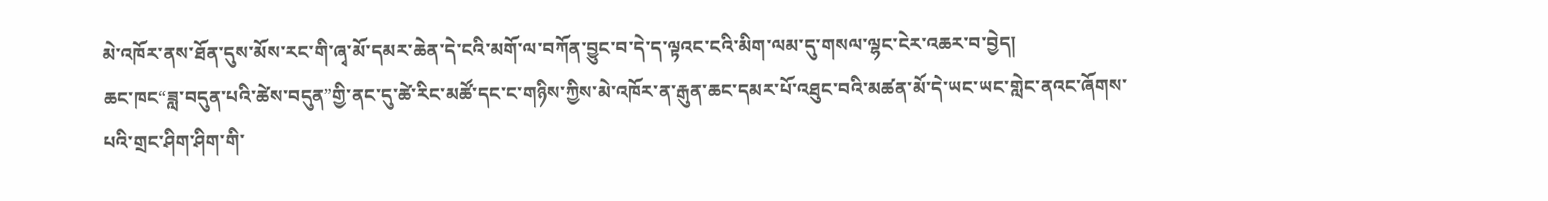མེ་འཁོར་ནས་ཐོན་དུས་མོས་རང་གི་ཞྭ་མོ་དམར་ཆེན་དེ་ངའི་མགོ་ལ་བཀོན་བྱུང་བ་དེ་ད་ལྟའང་ངའི་མིག་ལམ་དུ་གསལ་ལྷང་ངེར་འཆར་བ་བྱེད།
ཆང་ཁང“ཟླ་བདུན་པའི་ཚེས་བདུན”གྱི་ནང་དུ་ཚེ་རིང་མཚོ་དང་ང་གཉིས་ཀྱིས་མེ་འཁོར་ན་རྒུན་ཆང་དམར་པོ་འཐུང་བའི་མཚན་མོ་དེ་ཡང་ཡང་གླེང་ནའང་ཞོགས་པའི་གྲང་ཤིག་ཤིག་གི་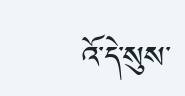འོ་དེ་སུས་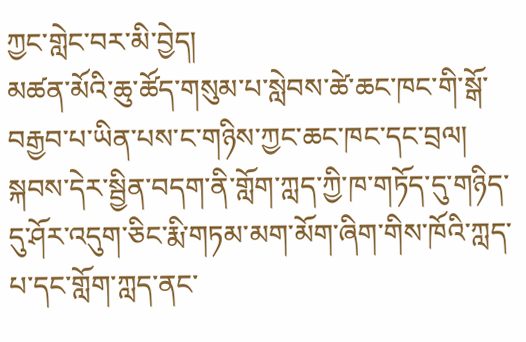ཀྱང་གླེང་བར་མི་བྱེད།
མཚན་མོའི་ཆུ་ཚོད་གསུམ་པ་སླེབས་ཚེ་ཆང་ཁང་གི་སྒོ་བརྒྱབ་པ་ཡིན་པས་ང་གཉིས་ཀྱང་ཆང་ཁང་དང་བྲལ། སྐབས་དེར་སྦྱིན་བདག་ནི་གློག་ཀླད་ཀྱི་ཁ་གཏོད་དུ་གཉིད་དུ་ཤོར་འདུག་ཅིང་རྨི་གཏམ་མག་མོག་ཞིག་གིས་ཁོའི་ཀླད་པ་དང་གློག་ཀླད་ནང་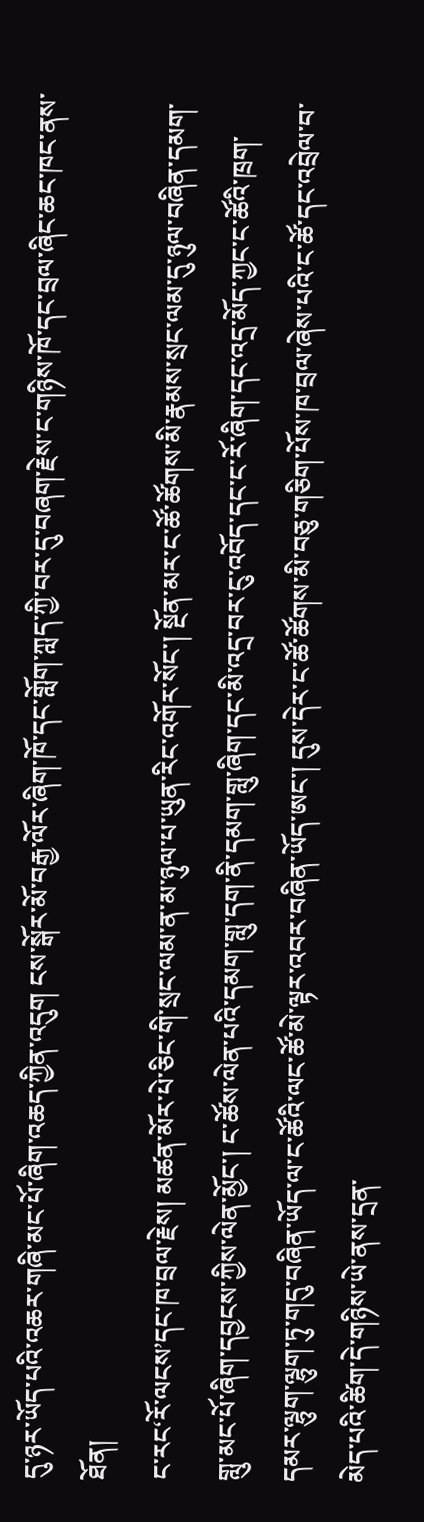དུ་ཉར་ཡོད་པའི་འཆར་གཞི་མང་པོ་ཞིག་འཆད་ཀྱིན་འདུག ངས་སྒོར་མོ་བརྒྱ་ལོར་ཞིག་ཁོ་དང་གློག་ཀླད་ཀྱི་བར་དུ་བཞག་རྗེས་ང་གཉིས་ཁོ་དང་བྲལ་ཞིང་ཆང་ཁང་ནས་ཐོན།
ང་རང‘རོ་ལངས’དང་ཁ་བྲལ་རྗེས། མཚན་མོར་པེ་ཅིང་གི་སྲང་ལམ་ན་མ་ཉུལ་པ་ཡུན་རིང་འགོར་སོང་། སྔོན་མར་ང་ཚོ་ཚོགས་མི་རྣམས་སྲང་ལམ་དུ་ཉུལ་བཞིན་དམག་གླུ་མང་པོ་ཞིག་དབྱངས་ཀྱིས་ལེན་མྱོང་། ང་ཚོས་ལེན་པའི་དམག་གླུ་དག་ནི་དམག་གླུ་ཞིག་དང་མི་འདྲ་བར་ངུ་འབོད་དང་ང་རོ་ཞིག་དང་འདྲ་མོད་ཀྱང་ང་ཚོའི་ཁྲག་དམར་ལྷུག་ལྷུག་ཏུ་གདུ་བཞིན་ཡོད་ལ་ང་ཚོའི་ལང་ཚོ་མེ་ལྟར་འབར་བཞིན་ཡོད་ཨང་། དུས་དེར་ང་ཚོ་ཚོགས་མི་བཅུ་གཅིག་པོས་ཁ་བྲལ་ཞེས་པའི་ང་ཚོ་དང་འབྲེལ་བ་མེད་པའི་ཚིག་དེ་གཉིས་ཡེ་ནས་དྲན་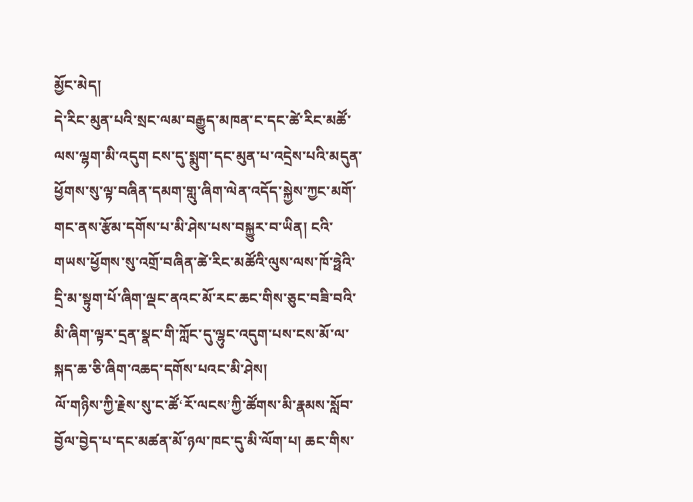མྱོང་མེད།
དེ་རིང་མུན་པའི་སྲང་ལམ་བརྒྱུད་མཁན་ང་དང་ཚེ་རིང་མཚོ་ལས་ལྷག་མི་འདུག ངས་དུ་སྨུག་དང་མུན་པ་འདྲེས་པའི་མདུན་ཕྱོགས་སུ་ལྟ་བཞིན་དམག་གླུ་ཞིག་ལེན་འདོད་སྐྱེས་ཀྱང་མགོ་གང་ནས་རྩོམ་དགོས་པ་མི་ཤེས་པས་བསྐྱུར་བ་ཡིན། ངའི་གཡས་ཕྱོགས་སུ་འགྲོ་བཞིན་ཚེ་རིང་མཚོའི་ལུས་ལས་ཁོ་ཧྥེའི་དྲི་མ་སྟུག་པོ་ཞིག་ལྡང་ནའང་མོ་རང་ཆང་གིས་ཅུང་བཟི་བའི་མི་ཞིག་ལྟར་དྲན་སྣང་གི་ཀློང་དུ་ལྷུང་འདུག་པས་ངས་མོ་ལ་སྐད་ཆ་ཅི་ཞིག་འཆད་དགོས་པའང་མི་ཤེས།
ལོ་གཉིས་ཀྱི་རྗེས་སུ་ང་ཚོ‘རོ་ལངས’ཀྱི་ཚོགས་མི་རྣམས་སློབ་བྱོལ་བྱེད་པ་དང་མཚན་མོ་ཉལ་ཁང་དུ་མི་ལོག་པ། ཆང་གིས་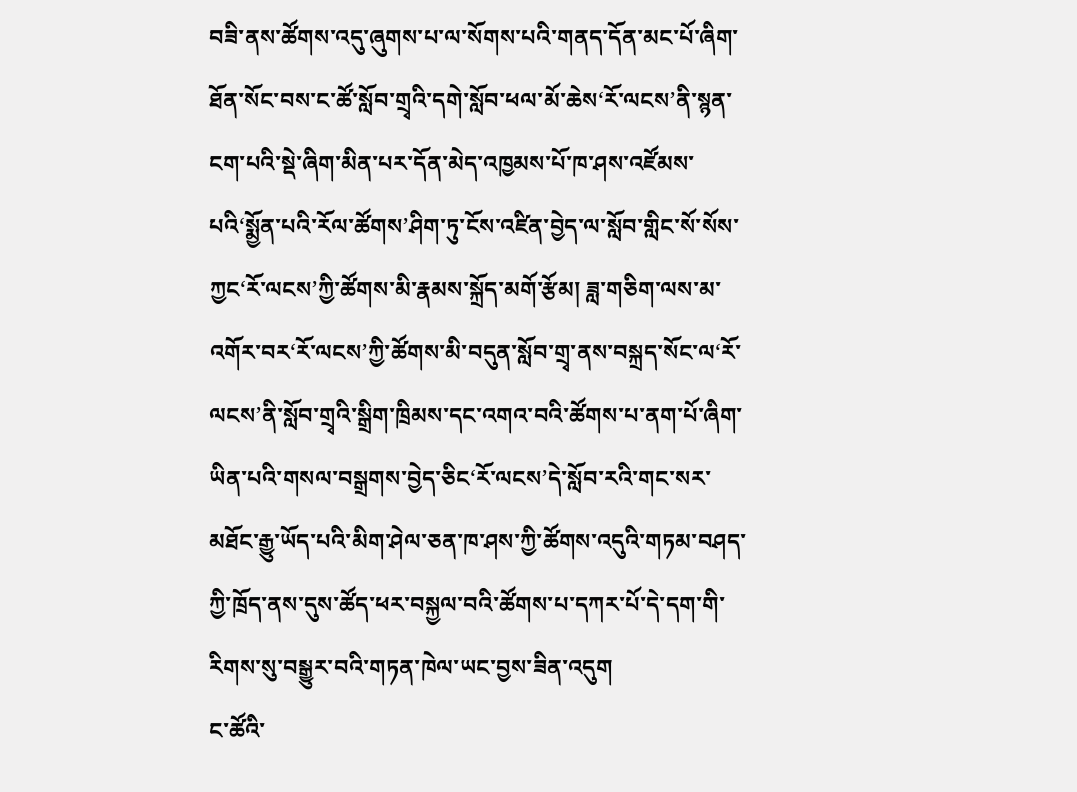བཟི་ནས་ཚོགས་འདུ་ཞུགས་པ་ལ་སོགས་པའི་གནད་དོན་མང་པོ་ཞིག་ཐོན་སོང་བས་ང་ཚོ་སློབ་གྲྭའི་དགེ་སློབ་ཕལ་མོ་ཆེས‘རོ་ལངས’ནི་སྙན་ངག་པའི་སྡེ་ཞིག་མིན་པར་དོན་མེད་འཁྱམས་པོ་ཁ་ཤས་འཛོམས་པའི‘སྨྱོན་པའི་རོལ་ཚོགས’ཤིག་ཏུ་ངོས་འཛིན་བྱེད་ལ་སློབ་གླིང་སོ་སོས་ཀྱང‘རོ་ལངས’ཀྱི་ཚོགས་མི་རྣམས་སྐྲོད་མགོ་རྩོམ། ཟླ་གཅིག་ལས་མ་འགོར་བར‘རོ་ལངས’ཀྱི་ཚོགས་མི་བདུན་སློབ་གྲྭ་ནས་བསྐྲད་སོང་ལ‘རོ་ལངས’ནི་སློབ་གྲྭའི་སྒྲིག་ཁྲིམས་དང་འགའ་བའི་ཚོགས་པ་ནག་པོ་ཞིག་ཡིན་པའི་གསལ་བསྒྲགས་བྱེད་ཅིང‘རོ་ལངས’དེ་སློབ་རའི་གང་སར་མཐོང་རྒྱུ་ཡོད་པའི་མིག་ཤེལ་ཅན་ཁ་ཤས་ཀྱི་ཚོགས་འདུའི་གཏམ་བཤད་ཀྱི་ཁྲོད་ནས་དུས་ཚོད་ཕར་བསྐྱལ་བའི་ཚོགས་པ་དཀར་པོ་དེ་དག་གི་རིགས་སུ་བསྒྱུར་བའི་གཏན་ཁེལ་ཡང་བྱས་ཟིན་འདུག
ང་ཚོའི་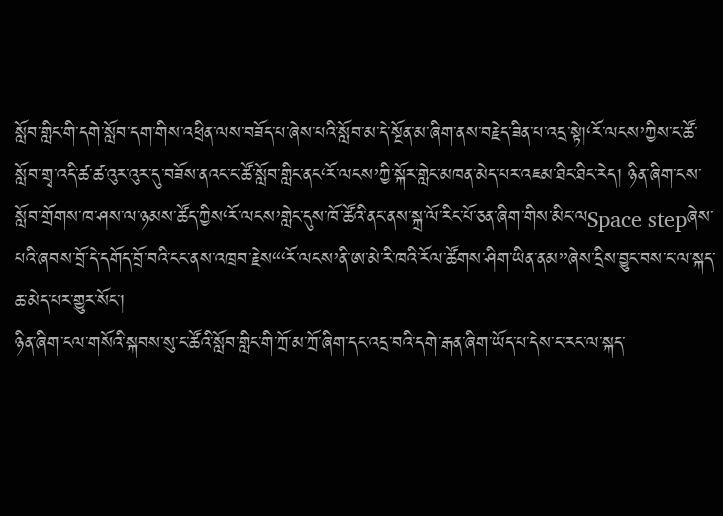སློབ་གླིང་གི་དགེ་སློབ་དག་གིས་འཕྲིན་ལས་བཟོད་པ་ཞེས་པའི་སློབ་མ་དེ་སྔོན་མ་ཞིག་ནས་བརྗེད་ཟིན་པ་འདྲ་སྟེ།‘རོ་ལངས’ཀྱིས་ང་ཚོ་སློབ་གྲྭ་འདི་ཚ་ཚ་འུར་འུར་དུ་བཟོས་ནའང་ང་ཚོ་སློབ་གླིང་ནང‘རོ་ལངས’ཀྱི་སྐོར་གླེང་མཁན་མེད་པར་འཇམ་ཐིང་ཐིང་རེད། ཉིན་ཞིག་ངས་སློབ་གྲོགས་ཁ་ཤས་ལ་ཉམས་ཚོད་ཀྱིས‘རོ་ལངས’གླེང་དུས་ཁོ་ཚོའི་ནང་ནས་སྐྲ་ལོ་རིང་པོ་ཅན་ཞིག་གིས་མིང་ལSpace stepཞེས་པའི་ཞབས་བྲོ་དེ་དགོད་བྲོ་བའི་ངང་ནས་འཁྲབ་རྗེས“‘རོ་ལངས’ནི་ཨ་མེ་རི་ཁའི་རོལ་ཚོགས་ཤིག་ཡིན་ནམ”ཞེས་དྲིས་བྱུང་བས་ང་ལ་སྐད་ཆ་མེད་པར་གྱུར་སོང་།
ཉིན་ཞིག་ངལ་གསོའི་སྐབས་སུ་ང་ཚོའི་སློབ་གླིང་གི་ཀྲོ་མ་ཀྲོ་ཞིག་དང་འདྲ་བའི་དགེ་རྒན་ཞིག་ཡོད་པ་དེས་ང་རང་ལ་སྐད་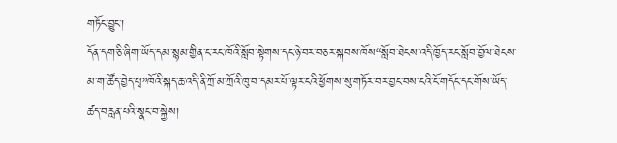གཏོང་བྱུང་།
དོན་དག་ཅི་ཞིག་ཡོད་དམ་སྙམ་གྱིན་ང་རང་ཁོའི་སློབ་སྟེགས་དང་ཉེ་བར་བཅར་སྐབས་ཁོས“སློབ་ཐེངས་འདི་ཁྱོད་རང་སློབ་བྱོལ་ཐེངས་མ་ག་ཚོད་བྱེད་པྭ”ཁོའི་སྐད་ཆ་འདི་ནི་ཀྲོ་མ་ཀྲོའི་ཁུ་བ་དམར་པོ་ལྟར་ངའི་ཕྱོགས་སུ་གཏོར་བར་བྱང་བས་ངའི་ངོ་གདོང་དང་གོས་ཡོད་ཚད་བརླན་པའི་སྣང་བ་སྐྱེས།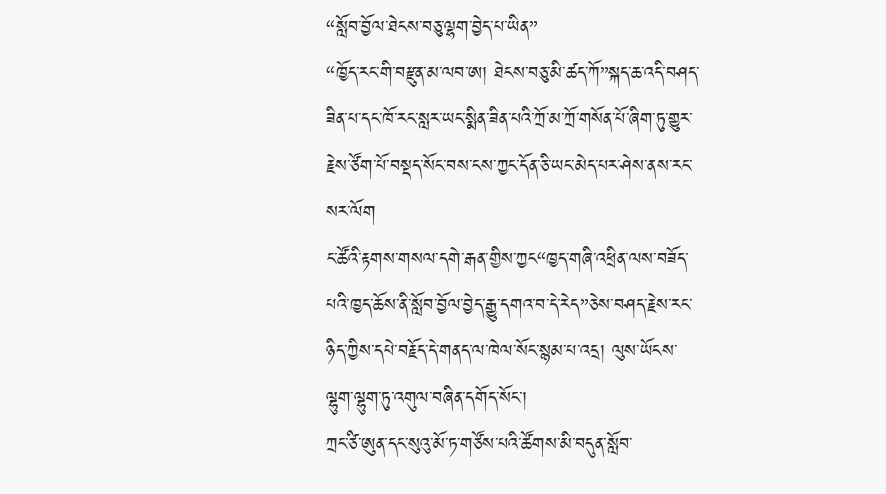“སློབ་བྱོལ་ཐེངས་བཅུ་ལྷག་བྱེད་པ་ཡིན”
“ཁྱོད་རང་གི་བརྫུན་མ་ལབ་ཨ། ཐེངས་བཅུ་མི་ཚད་ཀོ”སྐད་ཆ་འདི་བཤད་ཟིན་པ་དང་ཁོ་རང་སླར་ཡང་སྨིན་ཟིན་པའི་ཀྲོ་མ་ཀྲོ་གསོན་པོ་ཞིག་ཏུ་གྱུར་རྗེས་ཙོག་པོ་བསྡད་སོང་བས་ངས་ཀྱང་དོན་ཅི་ཡང་མེད་པར་ཤེས་ནས་རང་སར་ལོག
ང་ཚོའི་རྟགས་གསལ་དགེ་རྒན་གྱིས་ཀྱང“ཁྱད་གཞི་འཕྲིན་ལས་བཟོད་པའི་ཁྱད་ཆོས་ནི་སློབ་བྱོལ་བྱེད་རྒྱུ་དགའ་བ་དེ་རེད”ཅེས་བཤད་རྗེས་རང་ཉིད་ཀྱིས་དཔེ་བརྗོད་དེ་གནད་ལ་ཁེལ་སོང་སྙམ་པ་འདྲ། ལུས་ཡོངས་ལྷུག་ལྷུག་ཏུ་འགུལ་བཞིན་དགོད་སོང་།
ཀྲང་ཙི་ཨུན་དང་སུའུ་མོ་ཏ་གཙོས་པའི་ཚོགས་མི་བདུན་སློབ་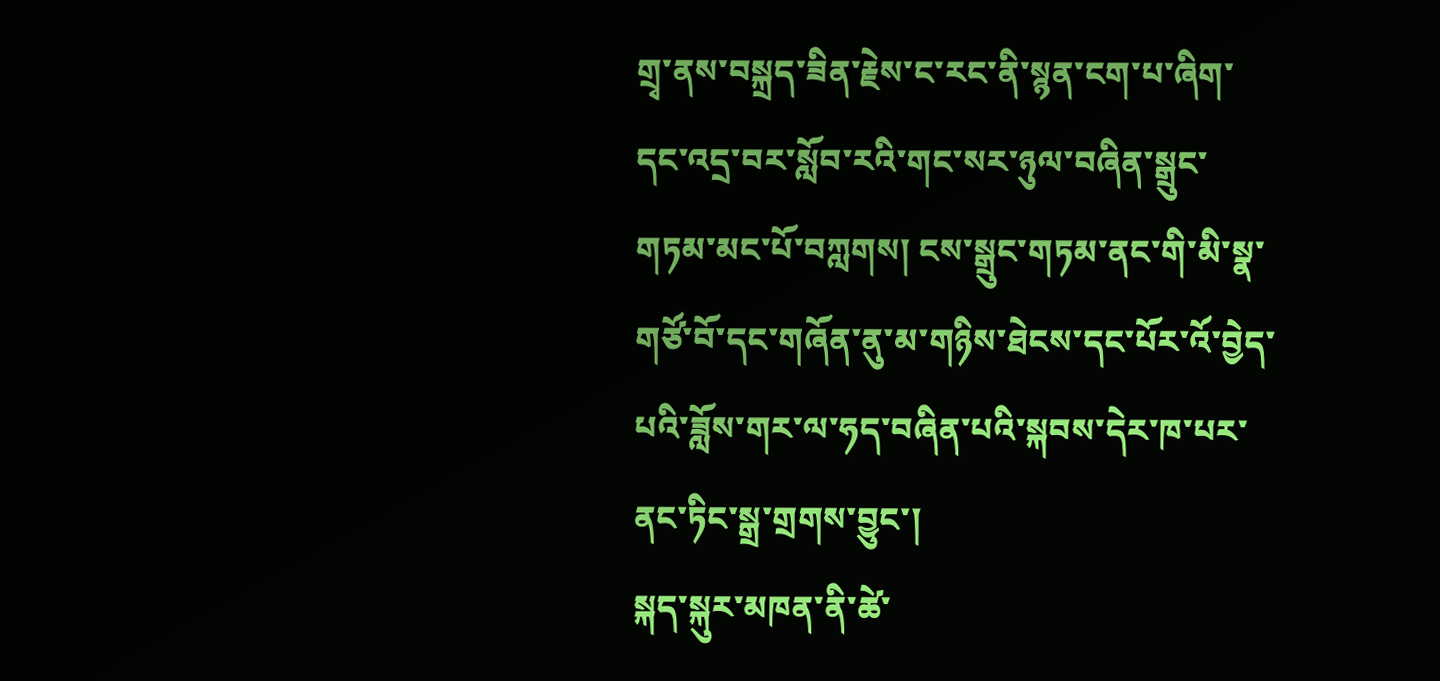གྲྭ་ནས་བསྐྲད་ཟིན་རྗེས་ང་རང་ནི་སྙན་ངག་པ་ཞིག་དང་འདྲ་བར་སློབ་རའི་གང་སར་ཉུལ་བཞིན་སྒྲུང་གཏམ་མང་པོ་བཀླགས། ངས་སྒྲུང་གཏམ་ནང་གི་མི་སྣ་གཙོ་བོ་དང་གཞོན་ནུ་མ་གཉིས་ཐེངས་དང་པོར་འོ་བྱེད་པའི་ཟློས་གར་ལ་ཧད་བཞིན་པའི་སྐབས་དེར་ཁ་པར་ནང་ཏིང་སྒྲ་གྲགས་བྱུང་།
སྐད་སྐུར་མཁན་ནི་ཚེ་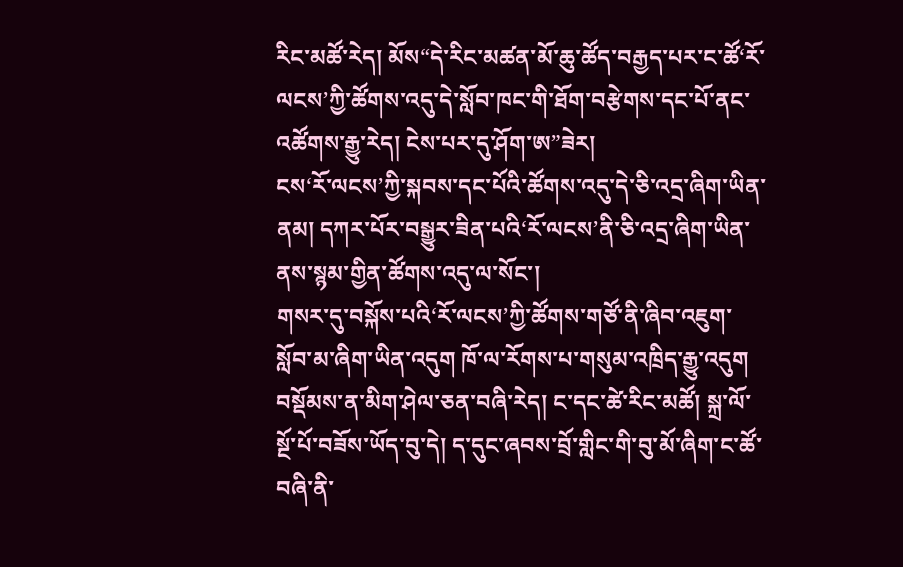རིང་མཚོ་རེད། མོས“དེ་རིང་མཚན་མོ་ཆུ་ཚོད་བརྒྱད་པར་ང་ཚོ‘རོ་ལངས’ཀྱི་ཚོགས་འདུ་དེ་སློབ་ཁང་གི་ཐོག་བརྩེགས་དང་པོ་ནང་འཚོགས་རྒྱུ་རེད། ངེས་པར་དུ་ཤོག་ཨ”ཟེར།
ངས‘རོ་ལངས’ཀྱི་སྐབས་དང་པོའི་ཚོགས་འདུ་དེ་ཅི་འདྲ་ཞིག་ཡིན་ནམ། དཀར་པོར་བསྒྱུར་ཟིན་པའི‘རོ་ལངས’ནི་ཅི་འདྲ་ཞིག་ཡིན་ནས་སྙམ་གྱིན་ཚོགས་འདུ་ལ་སོང་།
གསར་དུ་བསྐོས་པའི‘རོ་ལངས’ཀྱི་ཚོགས་གཙོ་ནི་ཞིབ་འཇུག་སློབ་མ་ཞིག་ཡིན་འདུག ཁོ་ལ་རོགས་པ་གསུམ་འཁྲིད་རྒྱུ་འདུག བསྡོམས་ན་མིག་ཤེལ་ཅན་བཞི་རེད། ང་དང་ཚེ་རིང་མཚོ། སྐྲ་ལོ་སྔོ་པོ་བཟོས་ཡོད་བུ་དེ། ད་དུང་ཞབས་བྲོ་གླིང་གི་བུ་མོ་ཞིག་ང་ཚོ་བཞི་ནི་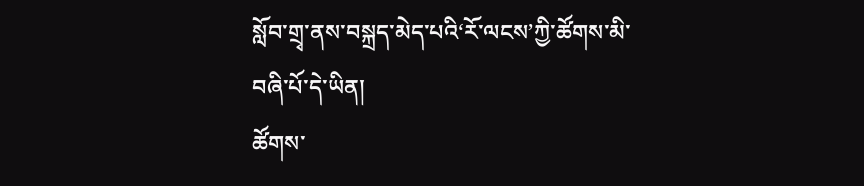སློབ་གྲྭ་ནས་བསྐྲད་མེད་པའི‘རོ་ལངས’ཀྱི་ཚོགས་མི་བཞི་པོ་དེ་ཡིན།
ཚོགས་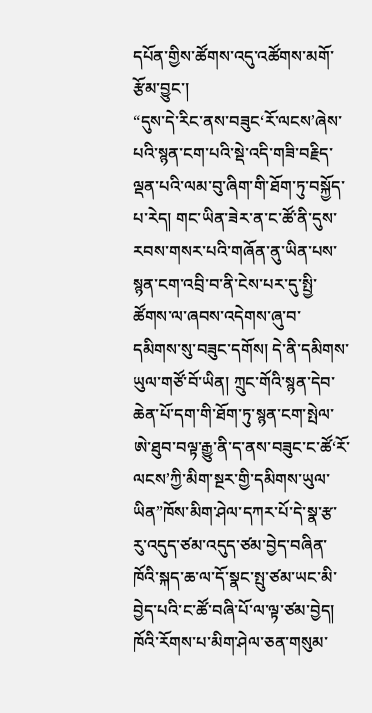དཔོན་གྱིས་ཚོགས་འདུ་འཚོགས་མགོ་རྩོམ་བྱུང་།
“དུས་དེ་རིང་ནས་བཟུང‘རོ་ལངས’ཞེས་པའི་སྙན་ངག་པའི་སྡེ་འདི་གཟི་བརྗིད་ལྡན་པའི་ལམ་བུ་ཞིག་གི་ཐོག་ཏུ་བསྐྱོད་པ་རེད། གང་ཡིན་ཟེར་ན་ང་ཚོ་ནི་དུས་རབས་གསར་པའི་གཞོན་ནུ་ཡིན་པས་སྙན་ངག་འབྲི་བ་ནི་ངེས་པར་དུ་སྤྱི་ཚོགས་ལ་ཞབས་འདེགས་ཞུ་བ་དམིགས་སུ་བཟུང་དགོས། དེ་ནི་དམིགས་ཡུལ་གཙོ་བོ་ཡིན། ཀྲུང་གོའི་སྙན་དེབ་ཆེན་པོ་དག་གི་ཐོག་ཏུ་སྙན་ངག་སྤེལ་ཨེ་ཐུབ་བལྟ་རྒྱུ་ནི་ད་ནས་བཟུང་ང་ཚོ‘རོ་ལངས’ཀྱི་མིག་སྔར་གྱི་དམིགས་ཡུལ་ཡིན”ཁོས་མིག་ཤེལ་དཀར་པོ་དེ་སྣ་རྩ་རུ་འདུད་ཙམ་འདུད་ཙམ་བྱེད་བཞིན་ཁོའི་སྐད་ཆ་ལ་དོ་སྣང་སྤུ་ཙམ་ཡང་མི་བྱེད་པའི་ང་ཚོ་བཞི་པོ་ལ་ལྟ་ཙམ་བྱེད།
ཁོའི་རོགས་པ་མིག་ཤེལ་ཅན་གསུམ་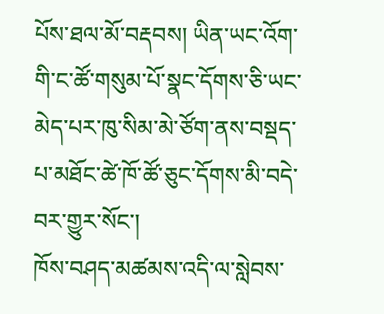པོས་ཐལ་མོ་བརྡབས། ཡིན་ཡང་འོག་གི་ང་ཚོ་གསུམ་པོ་སྣང་དོགས་ཅི་ཡང་མེད་པར་ཁུ་སིམ་མེ་ཙོག་ནས་བསྡད་པ་མཐོང་ཚེ་ཁོ་ཚོ་ཅུང་དོགས་མི་བདེ་བར་གྱུར་སོང་།
ཁོས་བཤད་མཚམས་འདི་ལ་སླེབས་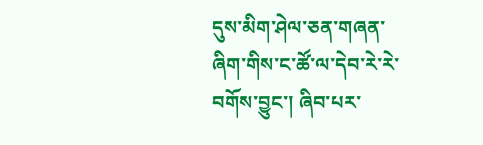དུས་མིག་ཤེལ་ཅན་གཞན་ཞིག་གིས་ང་ཚོ་ལ་དེབ་རེ་རེ་བགོས་བྱུང་། ཞིབ་པར་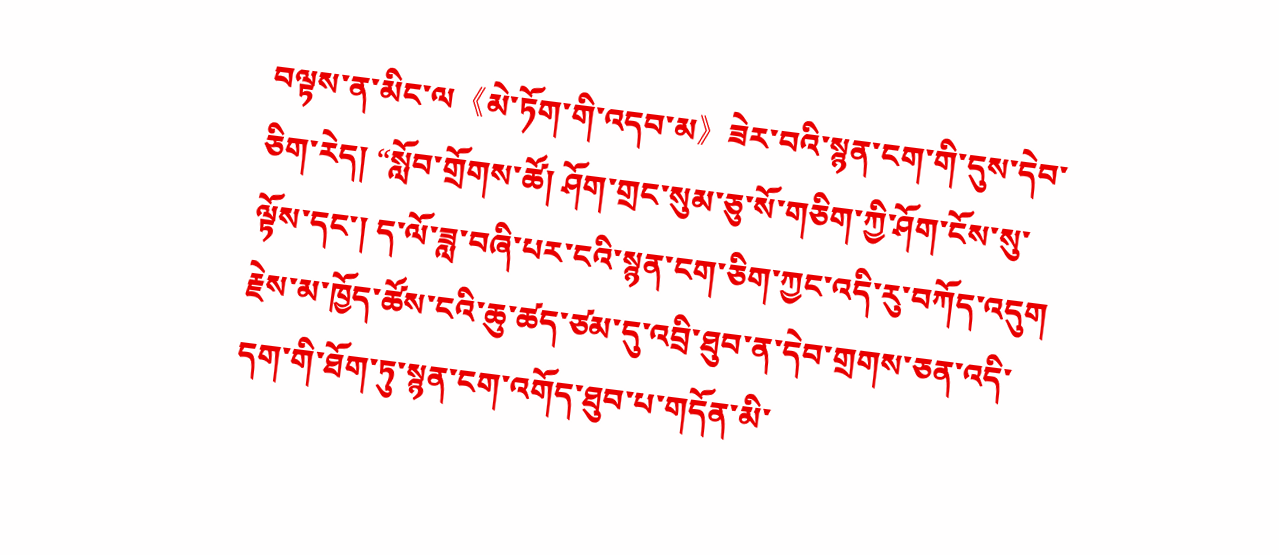བལྟས་ན་མིང་ལ《མེ་ཏོག་གི་འདབ་མ》ཟེར་བའི་སྙན་ངག་གི་དུས་དེབ་ཅིག་རེད། “སློབ་གྲོགས་ཚོ། ཤོག་གྲང་སུམ་ཅུ་སོ་གཅིག་ཀྱི་ཤོག་ངོས་སུ་ལྟོས་དང་། ད་ལོ་ཟླ་བཞི་པར་ངའི་སྙན་ངག་ཅིག་ཀྱང་འདི་རུ་བཀོད་འདུག རྗེས་མ་ཁྱོད་ཚོས་ངའི་ཆུ་ཚད་ཙམ་དུ་འབྲི་ཐུབ་ན་དེབ་གྲགས་ཅན་འདི་དག་གི་ཐོག་ཏུ་སྙན་ངག་འགོད་ཐུབ་པ་གདོན་མི་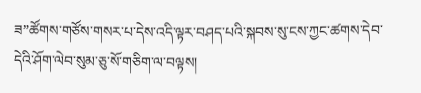ཟ”ཚོགས་གཙོས་གསར་པ་དེས་འདི་ལྟར་བཤད་པའི་སྐབས་སུ་ངས་ཀྱང་ཚགས་དེབ་དེའི་ཤོག་ལེབ་སུམ་ཅུ་སོ་གཅིག་ལ་བལྟས།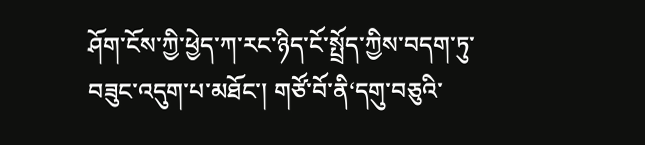ཤོག་ངོས་ཀྱི་ཕྱེད་ཀ་རང་ཉིད་ངོ་སྤྲོད་ཀྱིས་བདག་ཏུ་བཟུང་འདུག་པ་མཐོང་། གཙོ་བོ་ནི‘དགུ་བཅུའི་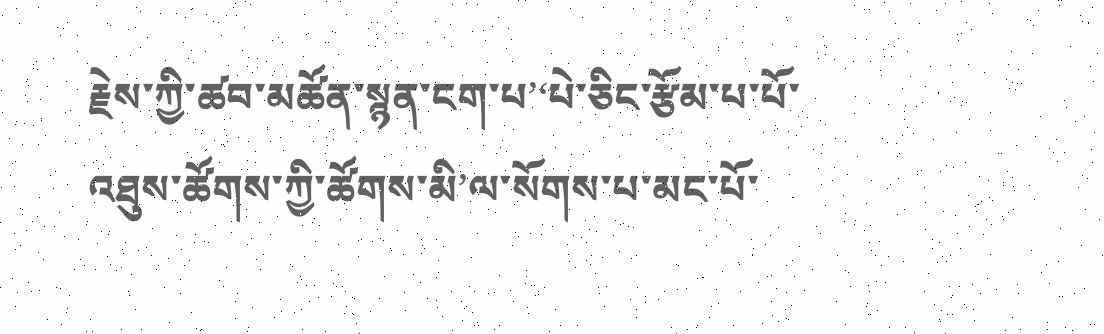རྗེས་ཀྱི་ཚབ་མཚོན་སྙན་ངག་པ’‘པེ་ཅིང་རྩོམ་པ་པོ་འཐུས་ཚོགས་ཀྱི་ཚོགས་མི’ལ་སོགས་པ་མང་པོ་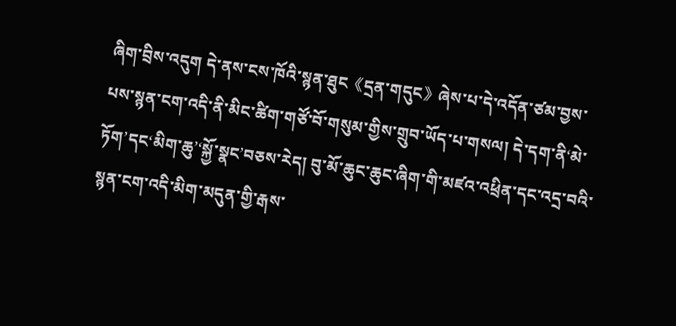ཞིག་བྲིས་འདུག དེ་ནས་ངས་ཁོའི་སྙན་ཐུང《དྲན་གདུང》ཞེས་པ་དེ་འདོན་ཙམ་བྱས་པས་སྙན་ངག་འདི་ནི་མིང་ཚིག་གཙོ་བོ་གསུམ་གྱིས་གྲུབ་ཡོད་པ་གསལ། དེ་དག་ནི‘མེ་ཏོག’དང‘མིག་ཆུ’‘སྐྱོ་སྣང’བཅས་རེད། བུ་མོ་ཆུང་ཆུང་ཞིག་གི་མཛའ་འཕྲིན་དང་འདྲ་བའི་སྙན་ངག་འདི་མིག་མདུན་གྱི་རྒས་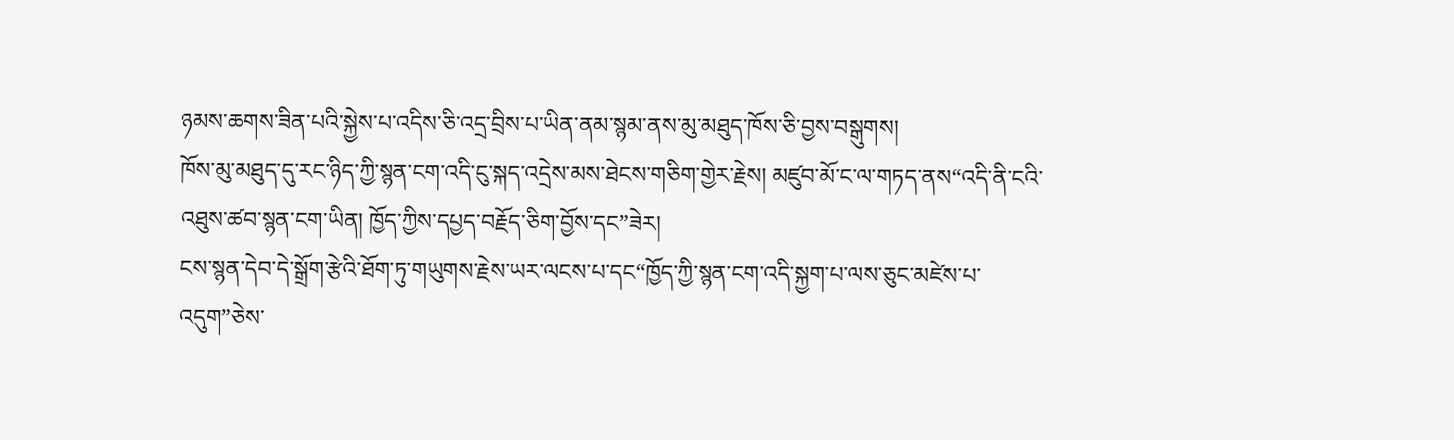ཉམས་ཆགས་ཟིན་པའི་སྐྱེས་པ་འདིས་ཅི་འདྲ་བྲིས་པ་ཡིན་ནམ་སྙམ་ནས་མུ་མཐུད་ཁོས་ཅི་བྱས་བསྒུགས།
ཁོས་མུ་མཐུད་དུ་རང་ཉིད་ཀྱི་སྙན་ངག་འདི་ངུ་སྐད་འདྲེས་མས་ཐེངས་གཅིག་གྱེར་རྗེས། མཛུབ་མོ་ང་ལ་གཏད་ནས“འདི་ནི་ངའི་འཐུས་ཚབ་སྙན་ངག་ཡིན། ཁྱོད་ཀྱིས་དཔྱད་བརྗོད་ཅིག་བྱོས་དང”ཟེར།
ངས་སྙན་དེབ་དེ་སྒྲོག་རྩེའི་ཐོག་ཏུ་གཡུགས་རྗེས་ཡར་ལངས་པ་དང“ཁྱོད་ཀྱི་སྙན་ངག་འདི་སྐྱག་པ་ལས་ཅུང་མཛེས་པ་འདུག”ཅེས་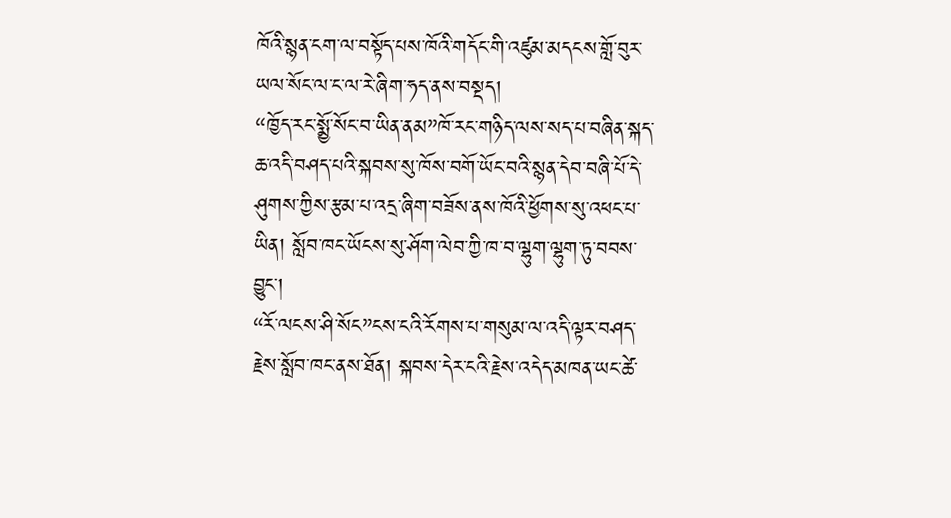ཁོའི་སྙན་ངག་ལ་བསྟོད་པས་ཁོའི་གདོང་གི་འཛུམ་མདངས་གློ་བུར་ཡལ་སོང་ལ་ང་ལ་རེ་ཞིག་ཧད་ནས་བསྡད།
“ཁྱོད་རང་སྨྱོ་སོང་བ་ཡིན་ནམ”ཁོ་རང་གཉིད་ལས་སད་པ་བཞིན་སྐད་ཆ་འདི་བཤད་པའི་སྐབས་སུ་ཁོས་བགོ་ཡོང་བའི་སྙན་དེབ་བཞི་པོ་དེ་ཤུགས་ཀྱིས་རྩམ་པ་འདྲ་ཞིག་བཟོས་ནས་ཁོའི་ཕྱོགས་སུ་འཕང་པ་ཡིན། སློབ་ཁང་ཡོངས་སུ་ཤོག་ལེབ་ཀྱི་ཁ་བ་ལྷུག་ལྷུག་ཏུ་བབས་བྱུང་།
“རོ་ལངས་ཤི་སོང”ངས་ངའི་རོགས་པ་གསུམ་ལ་འདི་ལྟར་བཤད་རྗེས་སློབ་ཁང་ནས་ཐོན། སྐབས་དེར་ངའི་རྗེས་འདེད་མཁན་ཡང་ཚེ་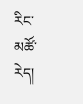རིང་མཚོ་རེད།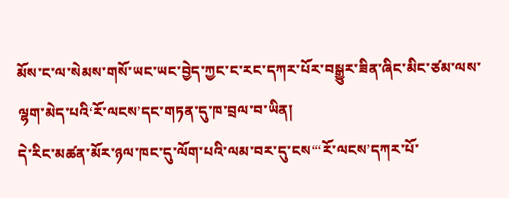མོས་ང་ལ་སེམས་གསོ་ཡང་ཡང་བྱེད་ཀྱང་ང་རང་དཀར་པོར་བསྒྱུར་ཟིན་ཞིང་མིང་ཙམ་ལས་ལྷག་མེད་པའི‘རོ་ལངས’དང་གཏན་དུ་ཁ་བྲལ་བ་ཡིན།
དེ་རིང་མཚན་མོར་ཉལ་ཁང་དུ་ལོག་པའི་ལམ་བར་དུ་ངས“‘རོ་ལངས’དཀར་པོ་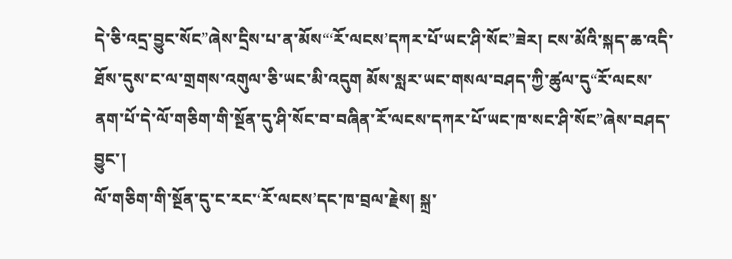དེ་ཅི་འདྲ་བྱུང་སོང”ཞེས་དྲིས་པ་ན་མོས“‘རོ་ལངས’དཀར་པོ་ཡང་ཤི་སོང”ཟེར། ངས་མོའི་སྐད་ཆ་འདི་ཐོས་དུས་ང་ལ་གྲགས་འགུལ་ཅི་ཡང་མི་འདུག མོས་སླར་ཡང་གསལ་བཤད་ཀྱི་ཚུལ་དུ“རོ་ལངས་ནག་པོ་དེ་ལོ་གཅིག་གི་སྔོན་དུ་ཤི་སོང་བ་བཞིན་རོ་ལངས་དཀར་པོ་ཡང་ཁ་སང་ཤི་སོང”ཞེས་བཤད་བྱུང་།
ལོ་གཅིག་གི་སྔོན་དུ་ང་རང་‘རོ་ལངས’དང་ཁ་བྲལ་རྗེས། སྐྲ་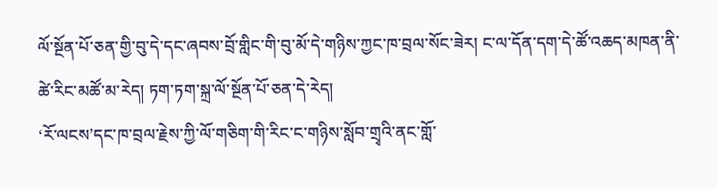ལོ་སྔོན་པོ་ཅན་གྱི་བུ་དེ་དང་ཞབས་བྲོ་གླིང་གི་བུ་མོ་དེ་གཉིས་ཀྱང་ཁ་བྲལ་སོང་ཟེར། ང་ལ་དོན་དག་དེ་ཚོ་འཆད་མཁན་ནི་ཚེ་རིང་མཚོ་མ་རེད། ཏག་ཏག་སྐྲ་ལོ་སྔོན་པོ་ཅན་དེ་རེད།
‘རོ་ལངས’དང་ཁ་བྲལ་རྗེས་ཀྱི་ལོ་གཅིག་གི་རིང་ང་གཉིས་སློབ་གྲྭའི་ནང་གློ་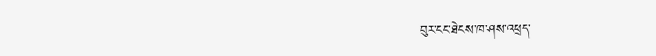བུར་ངང་ཐེངས་ཁ་ཤས་འཕྲད་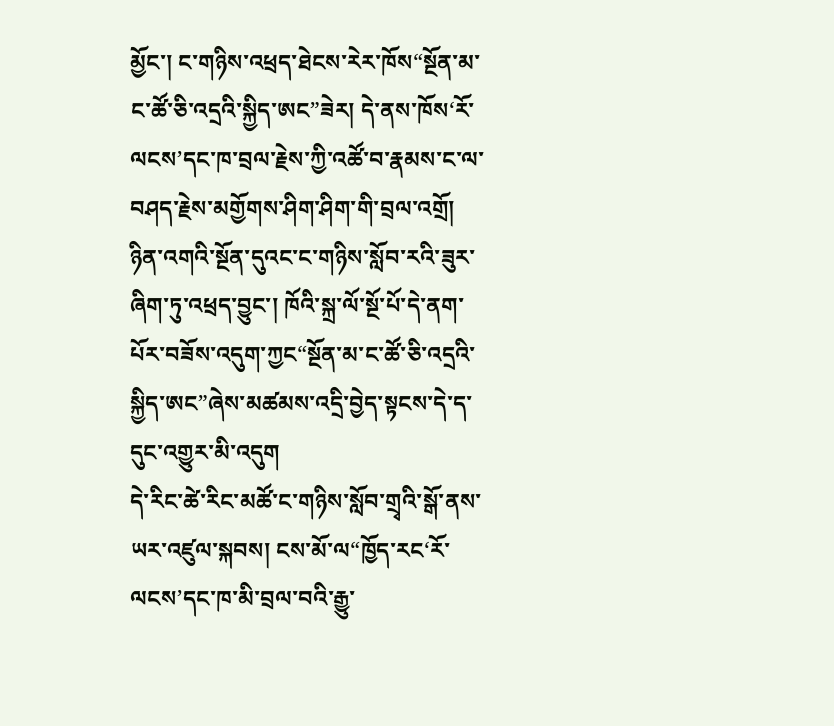མྱོང་། ང་གཉིས་འཕྲད་ཐེངས་རེར་ཁོས“སྔོན་མ་ང་ཚོ་ཅི་འདྲའི་སྐྱིད་ཨང”ཟེར། དེ་ནས་ཁོས‘རོ་ལངས’དང་ཁ་བྲལ་རྗེས་ཀྱི་འཚོ་བ་རྣམས་ང་ལ་བཤད་རྗེས་མགྱོགས་ཤིག་ཤིག་གི་བྲལ་འགྲོ། ཉིན་འགའི་སྔོན་དུའང་ང་གཉིས་སློབ་རའི་ཟུར་ཞིག་ཏུ་འཕྲད་བྱུང་། ཁོའི་སྐྲ་ལོ་སྔོ་པོ་དེ་ནག་པོར་བཟོས་འདུག་ཀྱང“སྔོན་མ་ང་ཚོ་ཅི་འདྲའི་སྐྱིད་ཨང”ཞེས་མཚམས་འདྲི་བྱེད་སྟངས་དེ་ད་དུང་འགྱུར་མི་འདུག
དེ་རིང་ཚེ་རིང་མཚོ་ང་གཉིས་སློབ་གྲྭའི་སྒོ་ནས་ཡར་འཛུལ་སྐབས། ངས་མོ་ལ“ཁྱོད་རང‘རོ་ལངས’དང་ཁ་མི་བྲལ་བའི་རྒྱུ་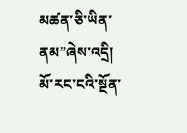མཚན་ཅི་ཡིན་ནམ”ཞེས་འདྲི། མོ་རང་ངའི་སྔོན་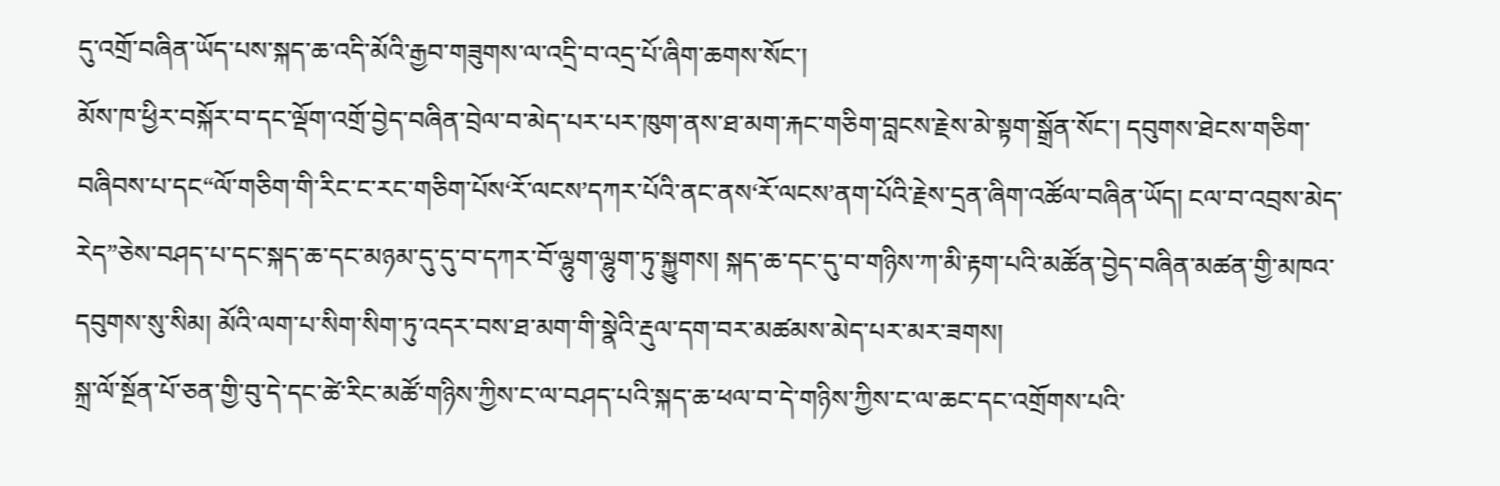དུ་འགྲོ་བཞིན་ཡོད་པས་སྐད་ཆ་འདི་མོའི་རྒྱབ་གཟུགས་ལ་འདྲི་བ་འདྲ་པོ་ཞིག་ཆགས་སོང་།
མོས་ཁ་ཕྱིར་བསྐོར་བ་དང་ལྡོག་འགྲོ་བྱེད་བཞིན་བྲེལ་བ་མེད་པར་པར་ཁུག་ནས་ཐ་མག་རྐང་གཅིག་བླངས་རྗེས་མེ་སྟག་སྒྲོན་སོང་། དབུགས་ཐེངས་གཅིག་བཞིབས་པ་དང“ལོ་གཅིག་གི་རིང་ང་རང་གཅིག་པོས‘རོ་ལངས’དཀར་པོའི་ནང་ནས‘རོ་ལངས’ནག་པོའི་རྗེས་དྲན་ཞིག་འཚོལ་བཞིན་ཡོད། ངལ་བ་འབྲས་མེད་རེད”ཅེས་བཤད་པ་དང་སྐད་ཆ་དང་མཉམ་དུ་དུ་བ་དཀར་བོ་ལྷུག་ལྷུག་ཏུ་སྐྱུགས། སྐད་ཆ་དང་དུ་བ་གཉིས་ཀ་མི་རྟག་པའི་མཚོན་བྱེད་བཞིན་མཚན་གྱི་མཁའ་དབུགས་སུ་སིམ། མོའི་ལག་པ་སིག་སིག་ཏུ་འདར་བས་ཐ་མག་གི་སྣེའི་རྡུལ་དག་བར་མཚམས་མེད་པར་མར་ཟགས།
སྐྲ་ལོ་སྔོན་པོ་ཅན་གྱི་བུ་དེ་དང་ཚེ་རིང་མཚོ་གཉིས་ཀྱིས་ང་ལ་བཤད་པའི་སྐད་ཆ་ཕལ་བ་དེ་གཉིས་ཀྱིས་ང་ལ་ཆང་དང་འགྲོགས་པའི་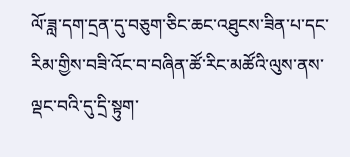ལོ་ཟླ་དག་དྲན་དུ་བཅུག་ཅིང་ཆང་འཐུངས་ཟིན་པ་དང་རིམ་གྱིས་བཟི་འོང་བ་བཞིན་ཚོ་རིང་མཚོའི་ལུས་ནས་ལྡང་བའི་དུ་དྲི་སྟུག་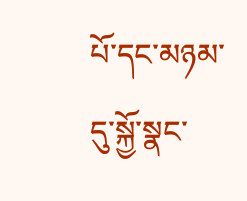པོ་དང་མཉམ་དུ་སྐྱོ་སྣང་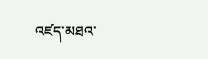འཛད་མཐའ་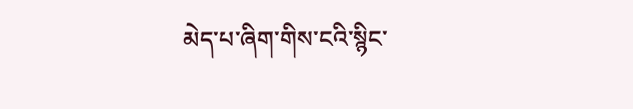མེད་པ་ཞིག་གིས་ངའི་སྙིང་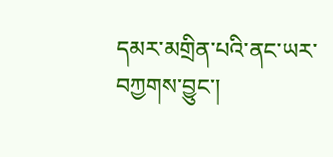དམར་མགྲིན་པའི་ནང་ཡར་བཀྱགས་བྱུང་།